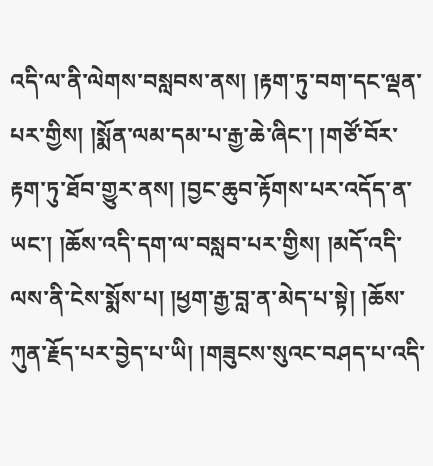འདི་ལ་ནི་ལེགས་བསླབས་ནས། །རྟག་ཏུ་བག་དང་ལྡན་པར་གྱིས། །སྨོན་ལམ་དམ་པ་རྒྱ་ཆེ་ཞིང་། །གཙོ་བོར་རྟག་ཏུ་ཐོབ་གྱུར་ནས། །བྱང་ཆུབ་རྟོགས་པར་འདོད་ན་ཡང་། །ཆོས་འདི་དག་ལ་བསླབ་པར་གྱིས། །མདོ་འདི་ལས་ནི་ངེས་སྨོས་པ། །ཕྱག་རྒྱ་བླ་ན་མེད་པ་སྟེ། །ཆོས་ཀུན་རྗོད་པར་བྱེད་པ་ཡི། །གཟུངས་སུའང་བཤད་པ་འདི་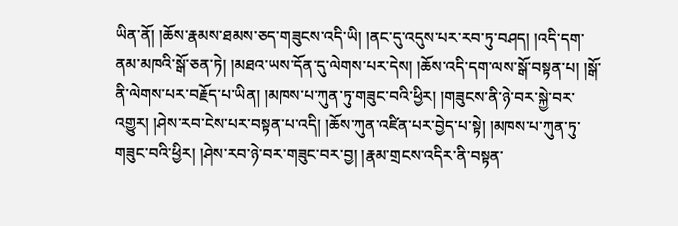ཡིན་ནོ། །ཆོས་རྣམས་ཐམས་ཅད་གཟུངས་འདི་ཡི། །ནང་དུ་འདུས་པར་རབ་ཏུ་བཤད། །འདི་དག་ནམ་མཁའི་སྒོ་ཅན་ཏེ། །མཐའ་ཡས་དོན་དུ་ལེགས་པར་དེས། །ཆོས་འདི་དག་ལས་སྒོ་བསྟན་པ། །སྒོ་ནི་ལེགས་པར་བརྗོད་པ་ཡིན། །མཁས་པ་ཀུན་ཏུ་གཟུང་བའི་ཕྱིར། །གཟུངས་ནི་ཉེ་བར་སྐྱེ་བར་འགྱུར། །ཤེས་རབ་ངེས་པར་བསྟན་པ་འདི། །ཆོས་ཀུན་འཛིན་པར་བྱེད་པ་སྟེ། །མཁས་པ་ཀུན་ཏུ་གཟུང་བའི་ཕྱིར། །ཤེས་རབ་ཉེ་བར་གཟུང་བར་བྱ། །རྣམ་གྲངས་འདིར་ནི་བསྟན་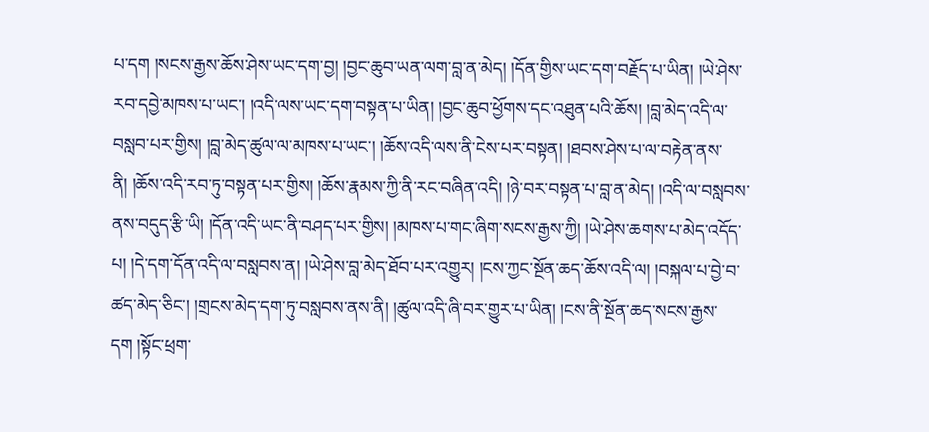པ་དག །སངས་རྒྱས་ཆོས་ཤེས་ཡང་དག་བྱ། །བྱང་ཆུབ་ཡན་ལག་བླ་ན་མེད། །དོན་གྱིས་ཡང་དག་བརྗོད་པ་ཡིན། །ཡེ་ཤེས་རབ་དབྱེ་མཁས་པ་ཡང་། །འདི་ལས་ཡང་དག་བསྟན་པ་ཡིན། །བྱང་ཆུབ་ཕྱོགས་དང་འཐུན་པའི་ཆོས། །བླ་མེད་འདི་ལ་བསླབ་པར་གྱིས། །བླ་མེད་ཚུལ་ལ་མཁས་པ་ཡང་། །ཆོས་འདི་ལས་ནི་ངེས་པར་བསྟན། །ཐབས་ཤེས་པ་ལ་བརྟེན་ནས་ནི། །ཆོས་འདི་རབ་ཏུ་བསྟན་པར་གྱིས། །ཆོས་རྣམས་ཀྱི་ནི་རང་བཞིན་འདི། །ཉེ་བར་བསྟན་པ་བླ་ན་མེད། །འདི་ལ་བསླབས་ནས་བདུད་རྩི་ཡི། །དོན་འདི་ཡང་ནི་བཤད་པར་གྱིས། །མཁས་པ་གང་ཞིག་སངས་རྒྱས་ཀྱི། །ཡེ་ཤེས་ཆགས་པ་མེད་འདོད་པ། །དེ་དག་དོན་འདི་ལ་བསླབས་ན། །ཡེ་ཤེས་བླ་མེད་ཐོབ་པར་འགྱུར། །ངས་ཀྱང་སྔོན་ཆད་ཆོས་འདི་ལ། །བསྐལ་པ་བྱེ་བ་ཚད་མེད་ཅིང་། །གྲངས་མེད་དག་ཏུ་བསླབས་ནས་ནི། །ཚུལ་འདི་ཞི་བར་གྱུར་པ་ཡིན། །ངས་ནི་སྔོན་ཆད་སངས་རྒྱས་དག །སྟོང་ཕྲག་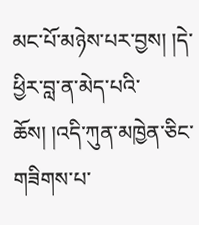མང་པོ་མཉེས་པར་བྱས། །དེ་ཕྱིར་བླ་ན་མེད་པའི་ཆོས། །འདི་ཀུན་མཁྱེན་ཅིང་གཟིགས་པ་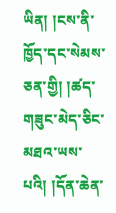ཡིན། །ངས་ནི་ཁྱོད་དང་སེམས་ཅན་གྱི། །ཚད་གཟུང་མེད་ཅིང་མཐའ་ཡས་པའི། །དོན་ཆེན་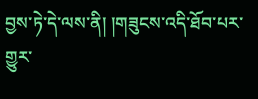བྱས་ཏེ་དེ་ལས་ནི། །གཟུངས་འདི་ཐོབ་པར་གྱུར་